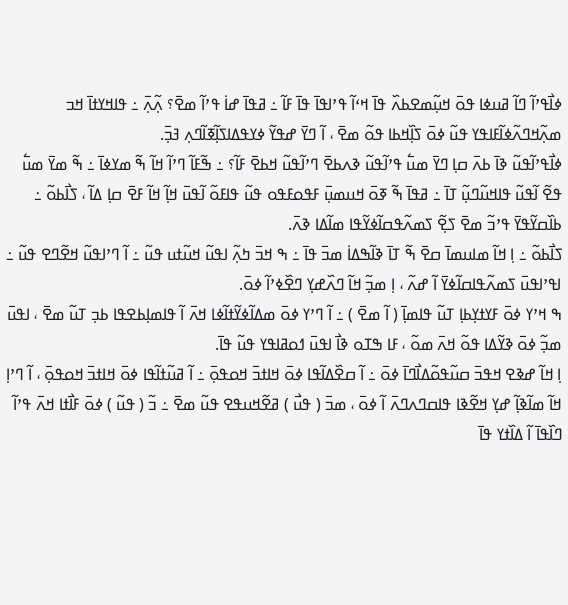ߦߊ߯ߟߴߊ߬ ߣߊ߬ ߥߎߦߊ ߟߋ߫ ߞߎ߲߬ߘߐߕߍ߰ ߟߊ߫ ߞߵߊ߬ ߟߴߊߟߊ߫ ߟߊ߫ ߓߊ߬ ߸ ߥߟߊ߫ ߝߊ߭ ߟߴߊ߬ ߘߐ߫؟ ߍ߲߬ߍ߲߫ ߸ ߟߊߞߌߙߊ߫ ߞߏ ߘߍ߲߬ߞߣߍ߬ߦߊ߬ߓߊߟߌ ߟߎ߬ ߦߋ߫ ߖߊ߲߰ߞߕߊ ߟߋ߬ ߘߐ߫ ، ߊ߬ ߣߌ߫ ߝߟߌ߬ ߦߌߟߡߊߖߊ߲߬ߧߊ߬ߣߍ߲ ߔߏ߲߫.
ߦߊ߯ߟߴߊ߬ߟߎ߬ ߢߊ߫ ߕߍ߫ ߛߊ߲ ߣߌ߫ ߘߎ߱ ߟߴߊ߬ߟߎ߬ ߢߍߕߐ߫ ߣߴߊ߬ߟߎ߬ ߞߕߐ߫ ߓߊ߬؟ ߸ ߒ߬ߓߊ߬ ߣߴߊ߬ ߞߊ߬ ߒ߬ ߘߌߦߊ߫ ߸ ߒ߬ ߘߌ߫ ߘߎ߱ ߟߐ߬ ߊ߬ߟߎ߬ ߟߊߞߎ߬ߣߎ߲߬ ߠߊ߫ ߸ ߥߟߊ߫ ߒ߬ ߧߋ߫ ߞߎߘߎ߲߫ ߓߟߋߓߟߋ ߟߎ߬ ߟߊߓߋ߬ ߊ߬ߟߎ߫ ߞߊ߲߬ ߞߊ߬ ߓߐ߫ ߛߊ߲ ߡߊ߬ ، ߖߊ߯ߕߋ߬ ߸ ߕߊ߰ߛߌ߬ߟߌ߫ ߟߴߏ߬ ߘߐ߫ ߖߐ߲߬ ߖߘߍ߬ߟߛߊ߬ߦߌ߬ߟߊ ߘߊ߬ߡߊ ߢߍ߫.
ߖߊ߯ߕߋ߬ ߸ ߊ߲ ߞߊ߬ ߘߊߎߘߊ߫ ߛߐ߫ ߒ߬ ߠߊ߫ ߢߊ߬ߒߡߊ߭ ߘߏ߫ ߟߊ߫ ߸ ߒ ߞߏ߫ ߤߍ߲߬ ߊߟߎ߬ ߞߎ߬ߙߎ ߟߎ߬ ߸ ߊ߬ ߣߴߊߟߎ߬ ߞߐ߬ߣߐ ߟߎ߬ ߸ ߊߟߴߊߟߎ߫ ߖߘߍ߬ߟߊߛߊ߬ߦߌ߫ ߊ߬ ߝߍ߬ ، ߊ߲ ߘߏ߲߬ ߞߊ߬ ߣߍ߰ߝߌ߲ ߣߐ߰ߦߴߊ߬ ߦߋ߫.
ߒ ߞߴߌ ߦߋ߫ ߓߌߙߌ߲ߕߊ߲ ߠߎ߬ ߟߊߘߊ߲߫ ( ߊ߬ ߘߐ߫ ) ߸ ߊ߬ ߣߴߌ ߦߋ߫ ߘߡߊ߬ߦߌ߬ߙߊ߬ߦߊ ߞߍ߫ ߊ߬ ߟߊߘߊ߲ߕߐߟߊ ߕߏ߲ ߠߎ߬ ߘߐ߫ ، ߊߟߎ߫ ߘߏ߲߬ ߦߋ߫ ߢߌ߬ߡߊ ߟߋ߬ ߞߍ߫ ߘߋ߬ ، ߓߊ ߒߠߋ ߢߊ߯ ߊߟߎ߫ ߗߋߥߊߟߌ ߟߎ߬ ߟߊ߫.
ߊ߲ ߞߊ߬ ߝߢߐ ߞߟߏ߫ ߛߎ߬ߟߋ߬ߡߊ߯ߣߊ߫ ߦߋ߫ ߸ ߊ߬ ߛߐ߰ߡߊ߬ߟߊ ߦߋ߫ ߞߊߙߏ߫ ߞߋߟߋ߲߫ ߸ ߊ߬ ߥߎ߬ߙߊ߬ߟߊ ߦߋ߫ ߞߊߙߏ߫ ߞߋߟߋ߲߫ ، ߊ߬ ߣߴߊ߲ ߞߊ߬ ߘߊ߬ߢߊ߲߬ ߝߌ߲ ߞߐ߬ߢߊ ߟߊߛߣߍߣߍ߫ ߊ߬ ߦߋ߫ ، ߘߏ߫ ( ߟߎ߯ ) ߥߐ߬ߞߎߟߐ ߟߎ߬ ߘߐ߫ ߸ ߏ߬ ( ߟߎ߬ ) ߦߋ߫ ߓߊ߯ߙߊ ߞߍ߫ ߟߴߊ߬ ߣߊ߰ߟߊ߫ ߊ߬ ߡߊ߰ߙߌ ߟߊ߫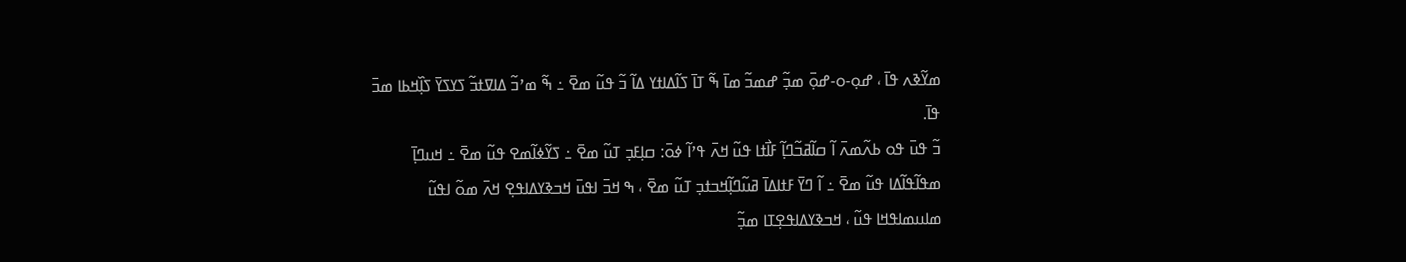ߘߌ߬ߢߍ ߟߊ߫ ، ߝߋ߲-ߋ-ߝߋ߲߫ ߘߏ߲߬ ߝߘߏ߬ ߘߊ߫ ߒ߬ ߠߊ߫ ߖߊ߬ߡߊߙߌ ߡߊ߬ ߏ߬ ߟߎ߬ ߘߐ߫ ߸ ߒ߬ ߘߴߏ߬ ߡߊߜߙߏ߬ ߖߌߖߌ߫ ߖߊ߲߰ߞߕߊ ߘߏ߫ ߟߊ߫.
ߏ߬ ߟߎ߫ ߟߋ ߕߍ߬ߘߍ߫ ߊ߬ ߛߊ߬ߥߏ߬ߣߊ߲߬ ߓߊ߯ߙߊ ߟߎ߬ ߞߍ߫ ߟߴߊ߬ ߦߋ߫: ߛߊ߲ߓߏ߲ ߠߎ߬ ߘߐ߫ ߸ ߖߌ߬ߦߊ߬ߘߐ ߟߎ߬ ߘߐ߫ ߸ ߞߎߣߊ߲߫ ߘߟߊ߬ߟߊ߬ߡߊ ߟߎ߬ ߘߐ߫ ߸ ߊ߬ ߣߌ߫ ߓߙߊߡߊ߫ ߥߎ߬ߣߊ߲߬ߞߏߙߏ߲ ߠߎ߬ ߘߐ߫ ، ߒ ߞߏ߫ ߊߟߎ߫ ߞߏߢߌߡߊߟߐ߲ ߞߍ߫ ߘߋ߬ ߊߟߎ߬ ߘߊߎߘߊߟߞߊ ߟߎ߬ ، ߞߏߢߌߡߊߟߐ߲ߠߊ ߘߏ߲߬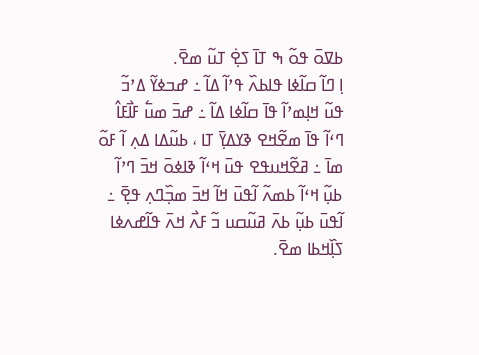ߕߜߋ߫ ߟߋ߬ ߒ ߠߊ߫ ߖߐ߲߭ ߠߎ߬ ߘߐ߫.
ߊ߲ ߣߊ߬ ߛߊ߬ߦߊ ߟߊߕߍ߰ ߟߴߊ߬ ߡߊ߬ ߸ ߝߏߦߌ߬ ߡߴߏ߬ ߟߎ߬ ߞߊ߲ߘߴߊ߬ ߟߊ߫ ߛߊ߬ߦߊ ߡߊ߬ ߸ ߝߏ߫ ߘߎ߱ ߓߊ߯ߓߊ߮ ߣߵߊ߬ ߟߊ߫ ߘߐ߬ߞߐ ߢߌߡߌ߲߫ ߠߊ ، ߕߎ߬ߡߊ ߡߍ߲ ߊ߬ ߓߋ߬ ߘߊ߫ ߸ ߥߐ߬ߞߎߟߐ ߟߎ߫ ߞߵߊ߬ ߢߊߦߋ߫ ߞߏ߫ ߣߴߊ߬ ߕߎ߲߬ ߞߵߊ߬ ߕߘߍ߬ ߊ߬ߟߎ߫ ߞߊ߬ ߞߏ߫ ߘߏ߲߰ߣߍ߲ ߟߐ߲߫ ߸ ߊ߬ߟߎ߫ ߕߎ߲߬ ߕߍ߫ ߥߎ߬ߛߎ ߏ߬ ߓߍ߯ ߞߍ߫ ߟߊ߬ߝߍߦߊ ߖߊ߲߰ߞߕߊ ߘߐ߫.